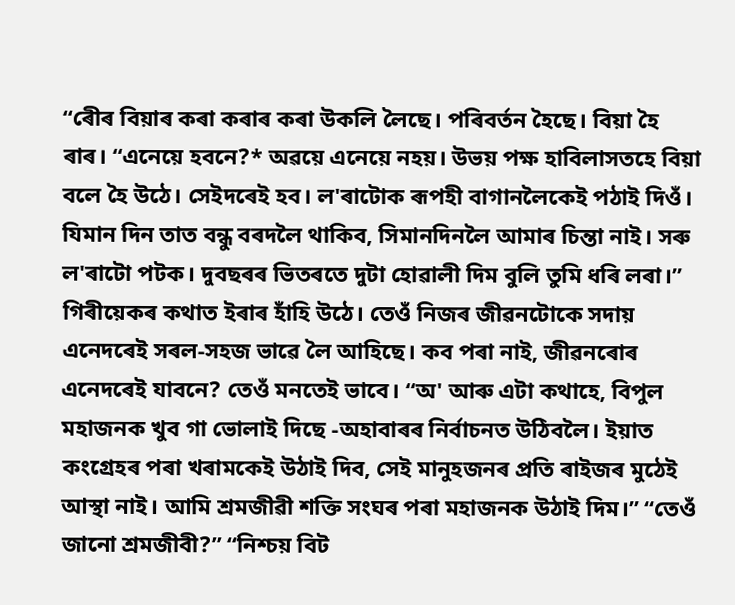“ৰেীৰ বিয়াৰ কৰা কৰাৰ কৰা উকলি লৈছে। পৰিবৰ্তন হৈছে। বিয়া হৈ ৰাৰ। “এনেয়ে হবনে?* অৱয়ে এনেয়ে নহয়। উভয় পক্ষ হাবিলাসতহে বিয়া বলে হৈ উঠে। সেইদৰেই হব। ল'ৰাটোক ৰূপহী বাগানলৈকেই পঠাই দিওঁ। যিমান দিন তাত বন্ধু বৰদলৈ থাকিব, সিমানদিনলৈ আমাৰ চিন্তা নাই। সৰু ল'ৰাটো পটক। দুবছৰৰ ভিতৰতে দুটা হোৱালী দিম বুলি তুমি ধৰি লৰা।” গিৰীয়েকৰ কথাত ইৰাৰ হাঁহি উঠে। তেওঁ নিজৰ জীৱনটোকে সদায় এনেদৰেই সৰল-সহজ ভাৱে লৈ আহিছে। কব পৰা নাই, জীৱনৰোৰ এনেদৰেই যাবনে? তেওঁ মনতেই ভাবে। “অ' আৰু এটা কথাহে, বিপুল মহাজনক খুব গা ভোলাই দিছে -অহাবাৰৰ নিৰ্বাচনত উঠিবলৈ। ইয়াত কংগ্ৰেহৰ পৰা খৰামকেই উঠাই দিব, সেই মানুহজনৰ প্ৰতি ৰাইজৰ মুঠেই আস্থা নাই। আমি শ্ৰমজীৱী শক্তি সংঘৰ পৰা মহাজনক উঠাই দিম।” “তেওঁ জানো শ্ৰমজীবী?” “নিশ্চয় বিট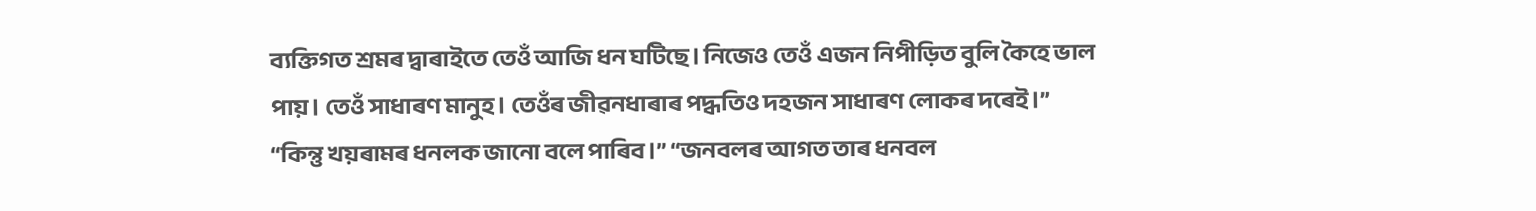ব্যক্তিগত শ্ৰমৰ দ্বাৰাইতে তেওঁ আজি ধন ঘটিছে। নিজেও তেওঁ এজন নিপীড়িত বুলি কৈহে ভাল পায়। তেওঁ সাধাৰণ মানুহ। তেওঁৰ জীৱনধাৰাৰ পদ্ধতিও দহজন সাধাৰণ লোকৰ দৰেই।” “কিন্তু খয়ৰামৰ ধনলক জানো বলে পাৰিব।” “জনবলৰ আগত তাৰ ধনবল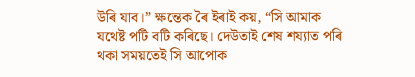উৰি যাব।” ক্ষন্তেক ৰৈ ইৰাই কয়, “সি আমাক যথেষ্ট পটি বটি কৰিছে। দেউতাই শেষ শয্যাত পৰি থকা সময়তেই সি আপোক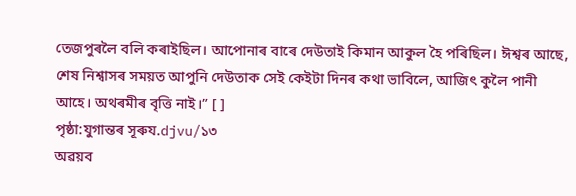তেজপুৰলৈ বলি কৰাইছিল। আপোনাৰ বাৰে দেউতাই কিমান আকুল হৈ পৰিছিল। ঈশ্বৰ আছে, শেষ নিশ্বাসৰ সময়ত আপুনি দেউতাক সেই কেইটা দিনৰ কথা ভাবিলে, আজিৎ কুলৈ পানী আহে। অথৰমীৰ বৃত্তি নাই।” [ ]
পৃষ্ঠা:যুগান্তৰ সূৰুয.djvu/১৩
অৱয়ব